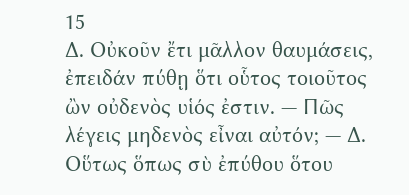15
Δ. Οὐκοῦν ἔτι μᾶλλον θαυμάσεις, ἐπειδάν πύθῃ ὅτι οὗτος τοιοῦτος ὢν οὐδενὸς υἱός ἐστιν. — Πῶς λέγεις μηδενὸς εἶναι αὐτόν; — Δ. Οὕτως ὅπως σὺ ἐπύθου ὅτου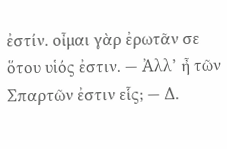ἐστίν. οἶμαι γὰρ ἐρωτᾶν σε ὅτου υἱός ἐστιν. — Ἀλλ’ ἦ τῶν Σπαρτῶν ἐστιν εἷς; — Δ.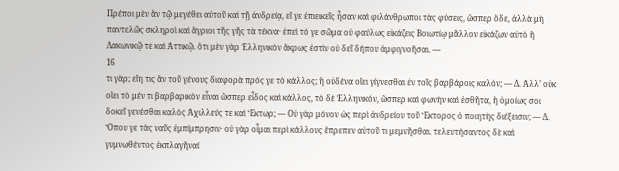Πρέποι μὲν ἂν τῷ μεγέθει αὐτοῦ καὶ τῇ ἀνδρείᾳ, εἴ γε ἐπιεικεῖς ἦσαν καὶ φιλάνθρωποι τὰς φύσεις, ὥσπερ ὅδε, ἀλλὰ μὴ παντελῶς σκληροὶ καὶ ἄγριοι τῆς γῆς τὰ τέκνα· ἐπεὶ τό γε σῶμα οὐ φαύλως εἰκάζεις Βοιωτίῳ μᾶλλον εἰκάζων αὐτὸ ἢ Λακωνικῷ τε καὶ Ἀττικῷ. ὅτι μὲν γὰρ Ἑλληνικὸν ἄκρως ἐστὶν οὐ δεῖ δήπου ἀμφιγνοῆσαι. —
16
τι γὰρ; εἴη τις ἂν τοῦ γένους διαφορὰ πρός γε τὸ κάλλος; ἢ οὐδένα οἴει γίγνεσθαι ἐν τοῖς βαρβάροις καλόν; — Δ. Ἀλλ’ οὐκ οἴει τὸ μέν τι βαρβαρικὸν εἶναι ὥσπερ εἶδος καὶ κάλλος, τὸ δὲ Ἑλληνικόν, ὥσπερ καὶ φωνὴν καὶ ἐσθῆτα, ἢ ὁμοίως σοι δοκεῖ γενέσθαι καλὸς Ἀχιλλεύς τε καὶ Ἕκτωρ; — Οὐ γὰρ μόνον ὡς περὶ ἀνδρείου τοῦ Ἕκτορος ὁ ποιητὴς διέξεισιν; — Δ. Ὅπου γε τὰς ναῦς ἐμπίμπρησιν· οὐ γὰρ οἶμαι περὶ κάλλους ἔπρεπεν αὐτοῦ τι μεμνῆσθαι. τελευτήσαντος δὲ καὶ γυμνωθέντος ἐκπλαγῆναί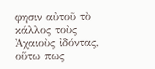φησιν αὐτοῦ τὸ κάλλος τοὺς Ἀχαιοὺς ἰδόντας, οὕτω πως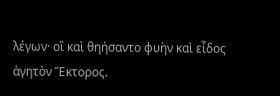λέγων· οἳ καὶ θηήσαντο φυὴν καὶ εἶδος ἀγητὸν Ἕκτορος.